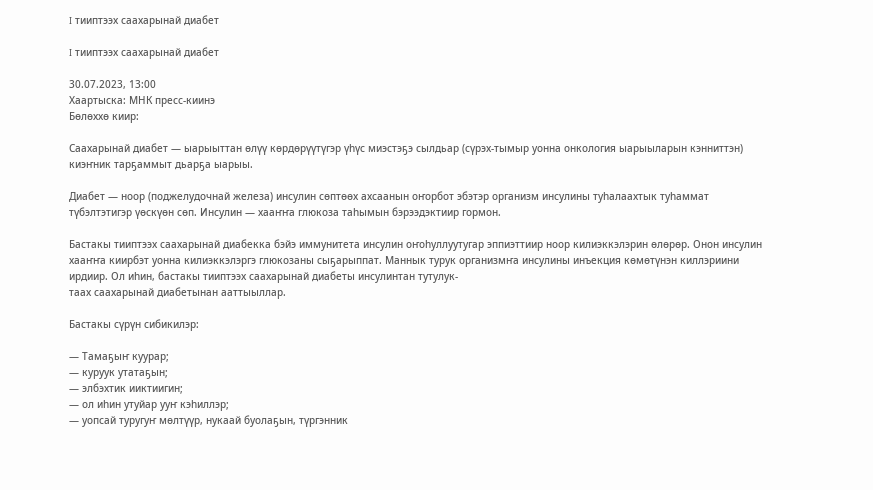I тииптээх саахарынай диабет

I тииптээх саахарынай диабет

30.07.2023, 13:00
Хаартыска: МНК пресс-киинэ
Бөлөххө киир:

Саахарынай диабет — ыарыыттан өлүү көрдөрүүтүгэр үһүс миэстэҕэ сылдьар (сүрэх-тымыр уонна онкология ыарыыларын кэнниттэн) киэҥник тарҕаммыт дьарҕа ыарыы.

Диабет — ноор (поджелудочнай железа) инсулин сөптөөх ахсаанын оҥорбот эбэтэр организм инсулины туһалаахтык туһаммат түбэлтэтигэр үөскүөн сөп. Инсулин — хааҥҥа глюкоза таһымын бэрээдэктиир гормон.

Бастакы тииптээх саахарынай диабекка бэйэ иммунитета инсулин оҥоһуллуутугар эппиэттиир ноор килиэккэлэрин өлөрөр. Онон инсулин хааҥҥа киирбэт уонна килиэккэлэргэ глюкозаны сыҕарыппат. Маннык турук организмҥа инсулины инъекция көмөтүнэн киллэриини ирдиир. Ол иһин, бастакы тииптээх саахарынай диабеты инсулинтан тутулук-
таах саахарынай диабетынан ааттыыллар.

Бастакы сүрүн сибикилэр:

— Тамаҕыҥ куурар;
— куруук утатаҕын;
— элбэхтик ииктиигин;
— ол иһин утуйар ууҥ кэһиллэр;
— уопсай туругуҥ мөлтүүр, нукаай буолаҕын, түргэнник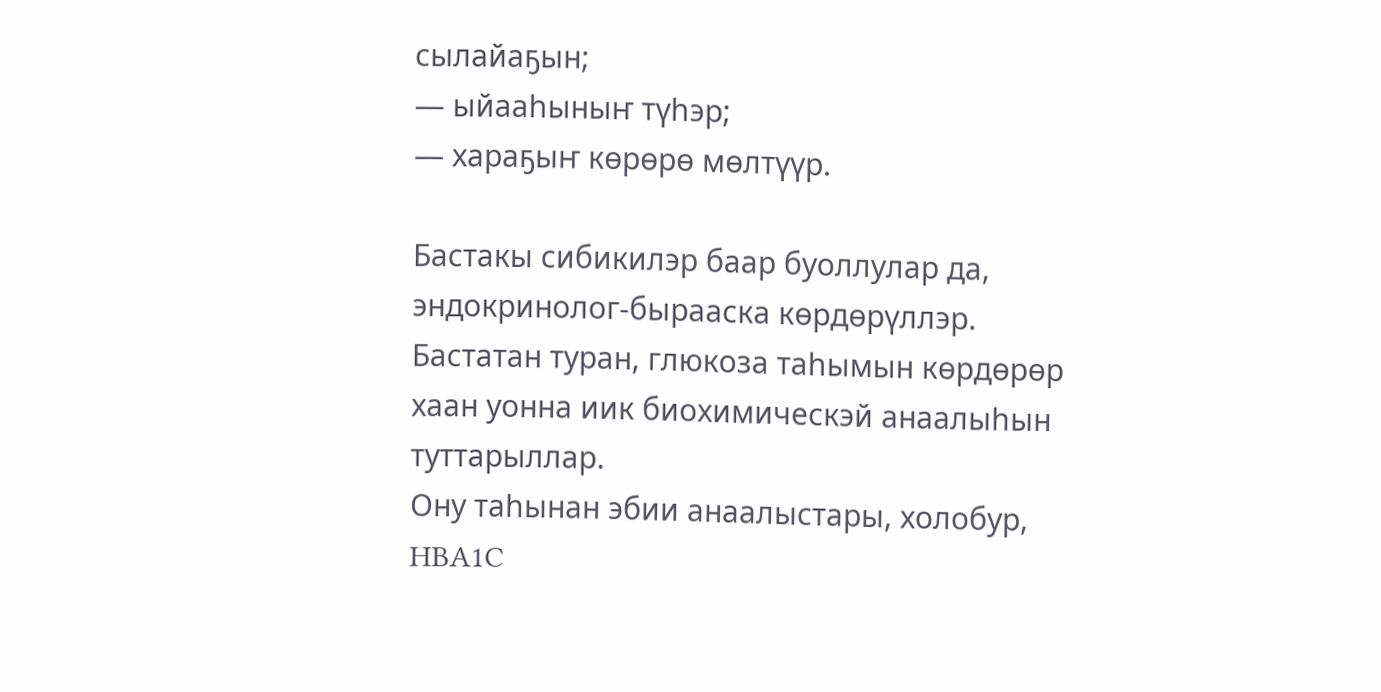сылайаҕын;
— ыйааһыныҥ түһэр;
— хараҕыҥ көрөрө мөлтүүр.

Бастакы сибикилэр баар буоллулар да, эндокринолог-бырааска көрдөрүллэр. Бастатан туран, глюкоза таһымын көрдөрөр хаан уонна иик биохимическэй анаалыһын туттарыллар.
Ону таһынан эбии анаалыстары, холобур, HBA1C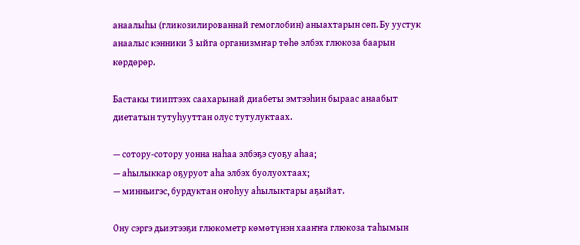анаалыһы (гликозилированнай гемоглобин) аныахтарын сөп. Бу уустук анаалыс кэнники 3 ыйга организмҥар төһө элбэх глюкоза баарын көрдөрөр.

Бастакы тииптээх саахарынай диабеты эмтээһин быраас анаабыт диетатын тутуһууттан олус тутулуктаах.

— сотору-сотору уонна наһаа элбэҕэ суоҕу аһаа;
— аһылыккар оҕуруот аһа элбэх буолуохтаах;
— минньигэс, бурдуктан оҥоһуу аһылыктары аҕыйат.

Ону сэргэ дьиэтээҕи глюкометр көмөтүнэн хааҥҥа глюкоза таһымын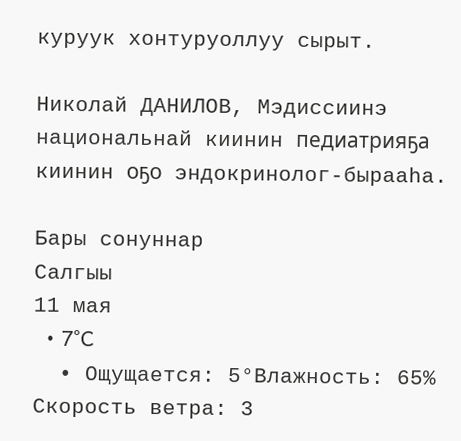куруук хонтуруоллуу сырыт.

Николай ДАНИЛОВ, Мэдиссиинэ национальнай киинин педиатрияҕа киинин оҕо эндокринолог-бырааһа.

Бары сонуннар
Салгыы
11 мая
  • 7°C
  • Ощущается: 5°Влажность: 65% Скорость ветра: 3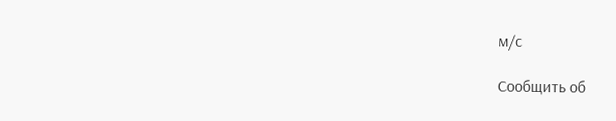м/с

Сообщить об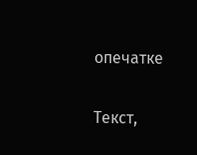опечатке

Текст,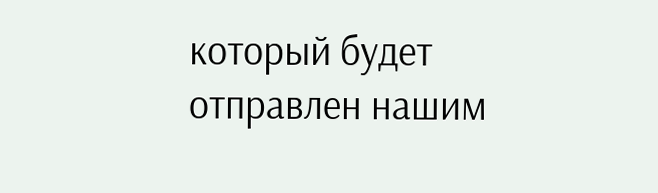который будет отправлен нашим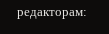редакторам: